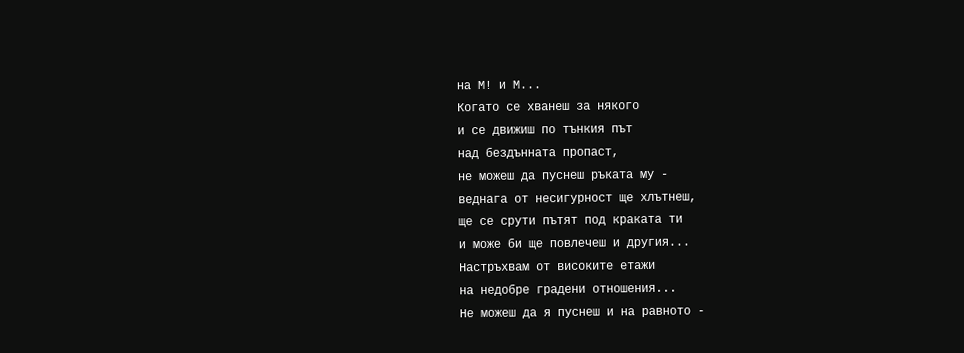на М! и М...
Когато се хванеш за някого
и се движиш по тънкия път
над бездънната пропаст,
не можеш да пуснеш ръката му -
веднага от несигурност ще хлътнеш,
ще се срути пътят под краката ти
и може би ще повлечеш и другия...
Настръхвам от високите етажи
на недобре градени отношения...
Не можеш да я пуснеш и на равното -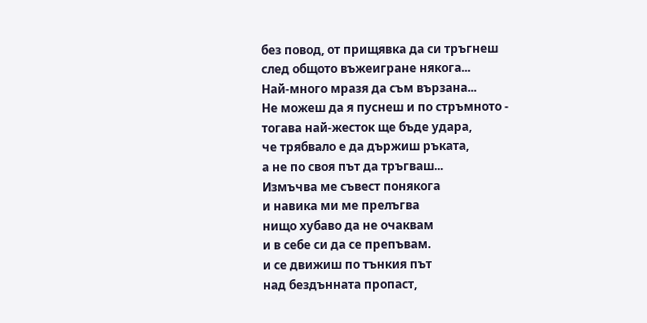без повод, от прищявка да си тръгнеш
след общото въжеигране някога...
Най-много мразя да съм вързана...
Не можеш да я пуснеш и по стръмното -
тогава най-жесток ще бъде удара,
че трябвало е да държиш ръката,
а не по своя път да тръгваш...
Измъчва ме съвест понякога
и навика ми ме прелъгва
нищо хубаво да не очаквам
и в себе си да се препъвам.
и се движиш по тънкия път
над бездънната пропаст,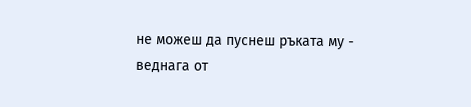не можеш да пуснеш ръката му -
веднага от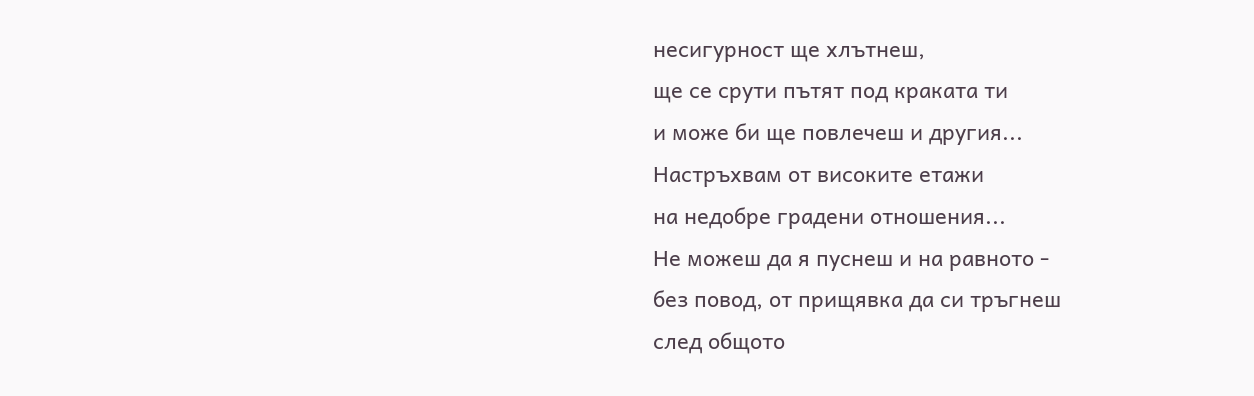несигурност ще хлътнеш,
ще се срути пътят под краката ти
и може би ще повлечеш и другия...
Настръхвам от високите етажи
на недобре градени отношения...
Не можеш да я пуснеш и на равното -
без повод, от прищявка да си тръгнеш
след общото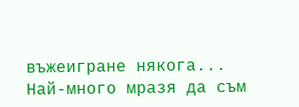въжеигране някога...
Най-много мразя да съм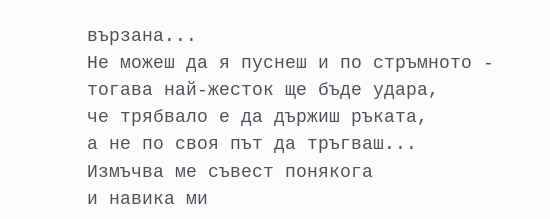вързана...
Не можеш да я пуснеш и по стръмното -
тогава най-жесток ще бъде удара,
че трябвало е да държиш ръката,
а не по своя път да тръгваш...
Измъчва ме съвест понякога
и навика ми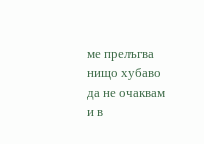ме прелъгва
нищо хубаво да не очаквам
и в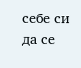себе си да се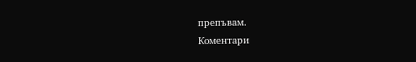препъвам.
Коментари